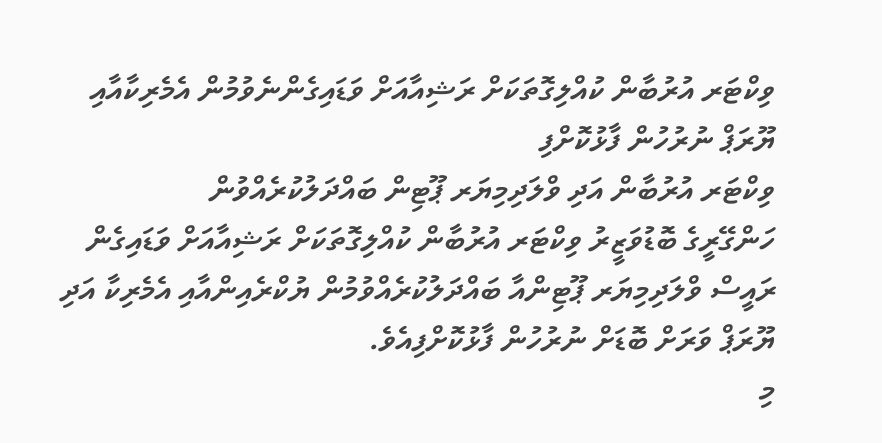ވިކްޓަރ އުރުބާން ކުއްލިގޮތަކަށް ރަޝިއާއަށް ވަޑައިގެންނެވުމުން އެމެރިކާއާއި ޔޫރަޕް ނުރުހުން ފާޅުކޮށްފި
ވިކްޓަރ އުރުބާން އަދި ވްލަދިމިޔަރ ޕޫޓިން ބައްދަލުކުރެއްވުން
ހަންގޭރީގެ ބޮޑުވަޒީރު ވިކްޓަރ އުރުބާން ކުއްލިގޮތަކަށް ރަޝިއާއަށް ވަޑައިގެން ރައީސް ވްލަދިމިޔަރ ޕޫޓިންއާ ބައްދަލުކުރެއްވުމުން ޔުކްރެއިންއާއި އެމެރިކާ އަދި ޔޫރަޕް ވަރަށް ބޮޑަށް ނުރުހުން ފާޅުކޮށްފިއެވެ.
މި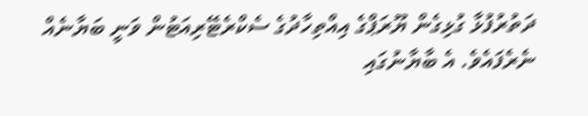ދަތުރުފުޅާ ގުޅިގެން ޔޫރަޕްގެ އިއްތިހާދުގެ ސެކްރެޓޭރިއަޓުން ވަނީ ބަޔާނެއް ނެރެފައެވެ. އެ ބާޔާނުގައި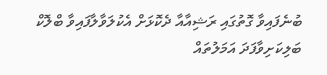ބުނެފައިވާ ގޮތުގައި ރަޝިއާއާ ދެކޮޅަށް އެކުލަވާލާފައިވާ ބްލޮކް ބަލިކަށިވާފަދަ އަމަލުތައް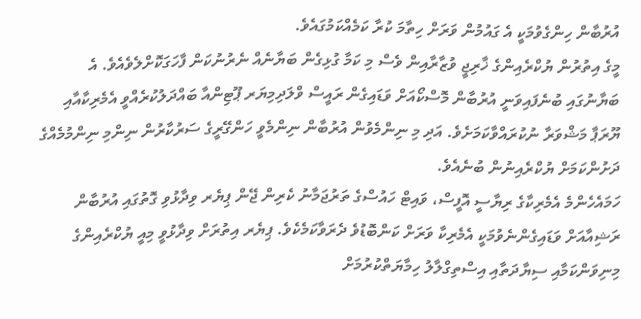އުރުބާން ހިންގެވުމަކީ އެ ގައުމުން ވަރަށް ހިތާމަ ކުރާ ކަމެއްކަމުގައެވެ.
މީގެ އިތުރުން ޔުކްރެއިންގެ ޚާރިޖީ ވުޒާރާއިން ވެސް މި ކަމާ ގުޅިގެން ބަޔާނެއް ނެރުނުކަން ފާހަގަކޮށްލެވެއެވެ. އެ ބަޔާނުގައި ބުނެފައިވަނީ އުރުބާން މޮސްކޯއަށް ވަޑައިގެން ރައީސް ވްލަދިމިޔަރ ޕޫޓިންއާ ބައްދަލުކުރެއްވީ އެމެރިކާއާއި ޔޫރަޕާ މަޝްވަރާ ނުކުރައްވާކަމަށެވެ. އަދި މި ނިންމެވުން އުރުބާން ނިންމެވީ ހަންގޭރީގެ ސަރުކާރުން ނިންމި ނިންމުމެއްގެ ދަށުންކަމަށް ޔުކްރެއިނުން ބުނެއެވެ.
ހަމައެހެންމެ އެމެރިކާގެ ރިޔާސީ އޮފީސް، ވައިޓް ހައުސްގެ ތަރުޖަމާނު ކެރިން ޖޭން ޕިޔެރ ވިދާޅުވި ގޮތުގައި އުރުބާން ރަޝިއާއަށް ވަޑައިގެންނެވުމަކީ އެމެރިކާ ވަރަށް ކަންބޮޑުވެ ދެރަވާކަމެކެވެ. ޕިޔެރ އިތުރަށް ވިދާޅުވީ މިއީ ޔުކްރެއިންގެ މިނިވަންކަމާއި ސިޔާދަތާއި އިސްތިގްލާލު ހިމާޔަތްކުރުމަށް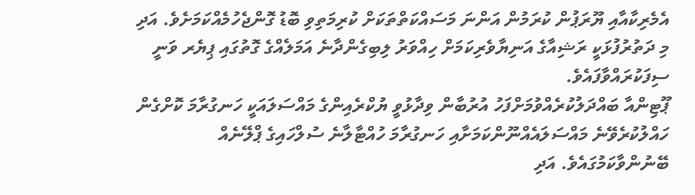އެމެރިކާއާއި ޔޫރަޕުން ކުރަމުން އަންނަ މަސައްކަތްތަކަށް ކުރިމަތިވި ބޮޑު ގޮންޖެހުމެއްކަމަށެވެ. އަދި މި ދަތުރުފުޅަކީ ރަޝިއާގެ އަނިޔާވެރިކަމަށް ހިއްވަރު ލިބިގެންދާނެ އަމަލެއްގެ ގޮތުގައި ޕިޔެރ ވަނީ ސިފަކުރައްވާފައެވެ.
ޕޫޓިންއާ ބައްދަލުކުރެއްވުމަށްފަހު އުރުބާން ވިދާޅުވީ ޔުކްރެއިންގެ މައްސަލައަކީ ހަނގުރާމަ ކޮށްގެން ހައްލުކުރެވޭނެ މައްސަލައެއްނޫންކަމަށާއި ހަނގުރާމަ ހުއްޓާލާނެ ސުލްހައިގެ ޕްލޭނެއް ބޭނުންވާކަމުގައެވެ. އަދި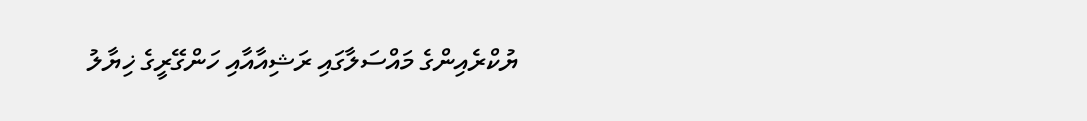ޔުކްރެއިންގެ މައްސަލާގައި ރަޝިއާއާއި ހަންގޭރީގެ ޚިޔާލު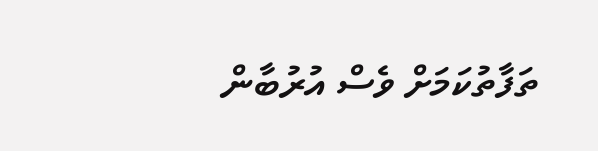ތަފާތުކަމަށް ވެސް އުރުބާން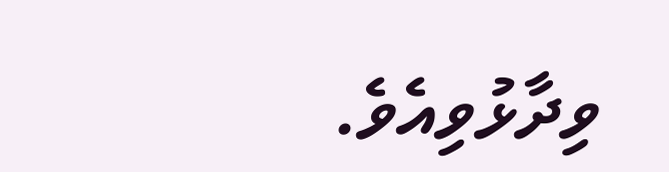ވިދާޅުވިއެވެ.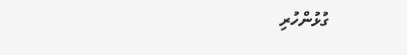ގުޅުންހުރި